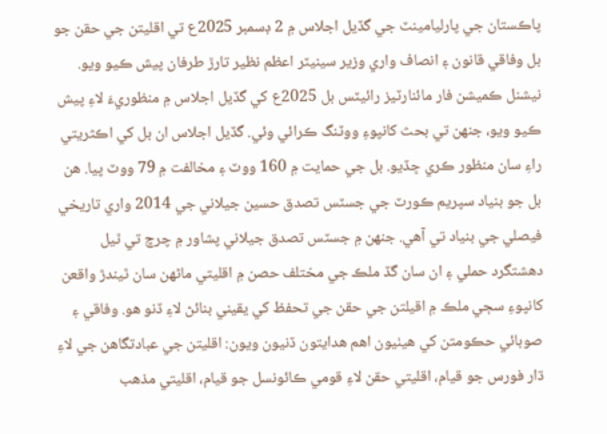پاڪستان جي پارليامينٽ جي گڏيل اجلاس ۾ 2 ڊسمبر 2025ع تي اقليتن جي حقن جو بل وفاقي قانون ۽ انصاف واري وزير سينيٽر اعظم نظير تارڙ طرفان پيش ڪيو ويو. نيشنل ڪميشن فار مائنارٽيز رائيٽس بل 2025ع کي گڏيل اجلاس ۾ منظوريءَ لاءِ پيش ڪيو ويو، جنهن تي بحث کانپوءِ ووٽنگ ڪرائي وئي. گڏيل اجلاس ان بل کي اڪثريتي راءِ سان منظور ڪري ڇڏيو. بل جي حمايت ۾ 160 ووٽ ۽ مخالفت ۾ 79 ووٽ پيا. هن بل جو بنياد سپريم ڪورٽ جي جسٽس تصدق حسين جيلاني جي 2014 واري تاريخي فيصلي جي بنياد تي آهي. جنهن ۾ جسٽس تصدق جيلاني پشاور ۾ چرچ تي ٿيل دهشتگرد حملي ۽ ان سان گڏ ملڪ جي مختلف حصن ۾ اقليتي ماڻهن سان ٿيندڙ واقعن کانپوءِ سڄي ملڪ ۾ اقيلتن جي حقن جي تحفظ کي يقيني بنائڻ لاءِ ڏنو هو. وفاقي ۽ صوبائي حڪومتن کي هيٺيون اهم هدايتون ڏنيون ويون: اقليتن جي عبادتگاهن جي لاءِ ڌار فورس جو قيام، اقليتي حقن لاءِ قومي ڪائونسل جو قيام، اقليتي مذهب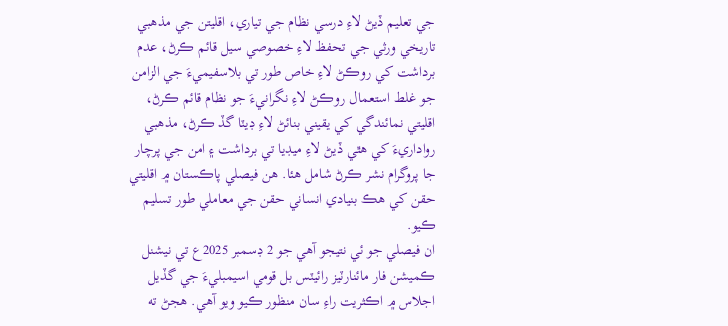جي تعليم ڏيڻ لاءِ درسي نظام جي تياري، اقليتن جي مذهبي تاريخي ورثي جي تحفظ لاءِ خصوصي سيل قائم ڪرڻ، عدم برداشت کي روڪڻ لاءِ خاص طور تي بلاسفيميءَ جي الزامن جو غلط استعمال روڪڻ لاءِ نگرانيءَ جو نظام قائم ڪرڻ، اقليتي نمائندگي کي يقيني بنائڻ لاءِ ڊيٽا گڏ ڪرڻ، مذهبي رواداريءَ کي هٿي ڏيڻ لاءِ ميڊيا تي برداشت ۽ امن جي پرچار جا پروگرام نشر ڪرڻ شامل هئا. هن فيصلي پاڪستان ۾ اقليتي حقن کي هڪ بنيادي انساني حقن جي معاملي طور تسليم ڪيو.
ان فيصلي جو ئي نتيجو آهي جو 2 ڊسمبر 2025ع تي نيشنل ڪميشن فار مائنارٽيز رائيٽس بل قومي اسيمبليءَ جي گڏيل اجلاس ۾ اڪثريت راءِ سان منظور ڪيو ويو آهي. هجڻ ته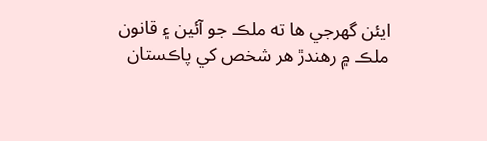ايئن گهرجي ها ته ملڪ جو آئين ۽ قانون ملڪ ۾ رهندڙ هر شخص کي پاڪستان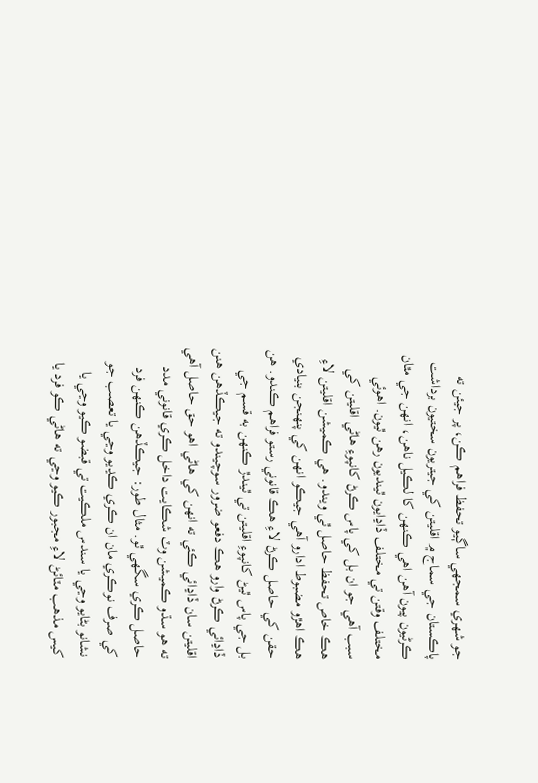جو شهري سمجهي ساڳيو تحفظ فراهم ڪن، پر جيئن ته پاڪستان جي سماج ۾ اقليتن کي جيتريون سختيون برداشت ڪرڻيون پيون آهن اهي ڪنهن کا لڪيل ناهن، انهن جي مٿان مختلف وقتن تي مختلف ڏاڍايون ٿينديون رهن ٿيون. اهوئي سبب آهي جو ان بل کي پاس ڪرڻ کانپوءِ هاڻي اقليتن کي هڪ خاص تحفظ حاصل ٿي ويندو. هي ڪميشن اقليتن لاءِ هڪ اهڙو مضبوط ادارو آهي جيڪو انهن کي پنهنجن بنيادي حقن کي حاصل ڪرڻ لاءِ هڪ قانوني رستو فراهم ڪندو. هن بل جي پاس ٿيڻ کانپوءِ اقليتن تي ٿيندڙ ڪنهن به قسم جي ڏاڍائي ڪرڻ وارو هڪ دفعو ضرور سوچيندو ته جيڪڏهن هنن اقليتن سان ڏاڍائي ڪئي ته انهن کي هاڻي اهو حق حاصل آهي ته هو سڌو ڪميشن وٽ شڪايت داخل ڪري قانوني مدد حاصل ڪري سگهي ٿو. مثال طور: جيڪڏهن ڪنهن فرد کي صرف نوڪري مان ان ڪري ڪڍيو وڃي يا تعصب جو نشانو بڻايو وڃي يا سندس ملڪيت تي قبضو ڪيو وڃي يا کيس مذهب مٽائڻ لاءِ مجبور ڪيو وڃي ته هاڻي ڪو فرد يا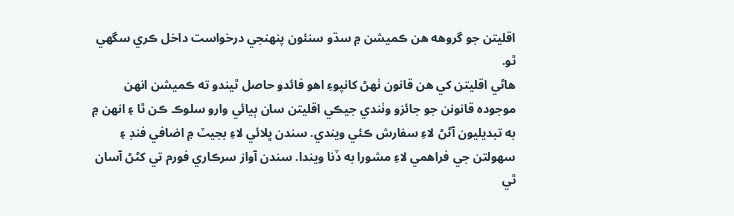اقليتن جو گروهه هن ڪميشن ۾ سڌو سنئون پنهنجي درخواست داخل ڪري سگهي ٿو.
هاڻي اقليتن کي هن قانون ٺهڻ کانپوءِ اهو فائدو حاصل ٿيندو ته ڪميشن انهن موجوده قانونن جو جائزو وٺندي جيڪي اقليتن سان ٻيائي وارو سلوڪ ڪن ٿا ۽ انهن ۾ به تبديليون آڻڻ لاءِ سفارش ڪئي ويندي. سندن ڀلائي لاءِ بجيٽ ۾ اضافي فنڊ ۽ سهولتن جي فراهمي لاءِ مشورا به ڏنا ويندا. سندن آواز سرڪاري فورم تي کڻڻ آسان ٿي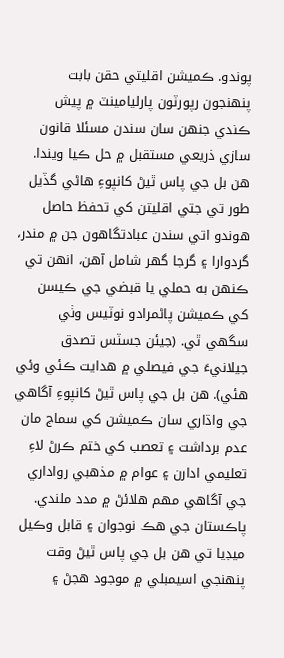پوندو. ڪميشن اقليتي حقن بابت پنهنجون رپورٽون پارليامينٽ ۾ پيش ڪندي جنهن سان سندن مسئلا قانون سازي ذريعي مستقبل ۾ حل ڪيا ويندا. هن بل جي پاس ٿيڻ کانپوءِ هاڻي گڏيل طور تي جتي اقليتن کي تحفظ حاصل هوندو اتي سندن عبادتگاهون جن ۾ مندر، گردوارا ۽ گرجا گهر شامل آهن، انهن تي ڪنهن به حملي يا قبضي جي ڪيسن کي ڪميشن پاڻمرادو نوٽيس وٺي سگهي ٿي. (جيئن جسٽس تصدق جيلانيءَ جي فيصلي ۾ هدايت ڪئي وئي هئي). هن بل جي پاس ٿيڻ کانپوءِ آگاهي جي واڌاري سان ڪميشن کي سماج مان عدم برداشت ۽ تعصب کي ختم ڪرڻ لاءِ تعليمي ادارن ۽ عوام ۾ مذهبي رواداري جي آگاهي مهم هلائڻ ۾ مدد ملندي.
پاڪستان جي هڪ نوجوان ۽ قابل وڪيل ميڊيا تي هن بل جي پاس ٿيڻ وقت پنهنجي اسيمبلي ۾ موجود هجڻ ۽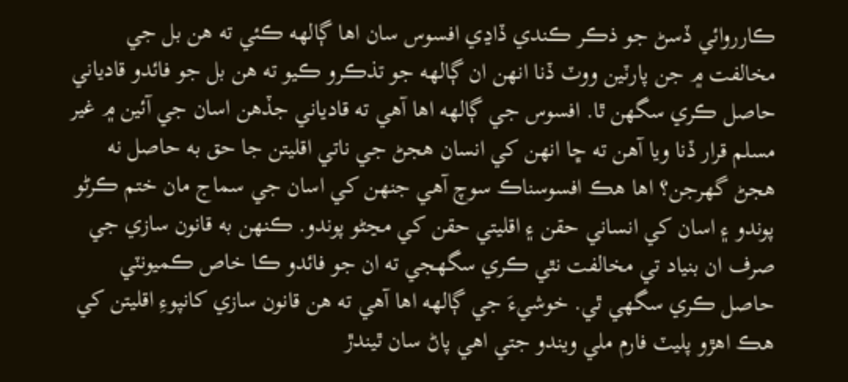ڪارروائي ڏسڻ جو ذڪر ڪندي ڏاڍي افسوس سان اها ڳالهه ڪئي ته هن بل جي مخالفت ۾ جن پارٽين ووٽ ڏنا انهن ان ڳالهه جو تذڪرو ڪيو ته هن بل جو فائدو قادياني حاصل ڪري سگهن ٿا. افسوس جي ڳالهه اها آهي ته قادياني جڏهن اسان جي آئين ۾ غير مسلم قرار ڏنا ويا آهن ته ڇا انهن کي انسان هجڻ جي ناتي اقليتن جا حق به حاصل نه هجڻ گهرجن؟ اها هڪ افسوسناڪ سوچ آهي جنهن کي اسان جي سماج مان ختم ڪرڻو پوندو ۽ اسان کي انساني حقن ۽ اقليتي حقن کي مڃڻو پوندو. ڪنهن به قانون سازي جي صرف ان بنياد تي مخالفت نٿي ڪري سگهجي ته ان جو فائدو ڪا خاص ڪميونٽي حاصل ڪري سگهي ٿي. خوشيءَ جي ڳالهه اها آهي ته هن قانون سازي کانپوءِ اقليتن کي هڪ اهڙو پليٽ فارم ملي ويندو جتي اهي پاڻ سان ٿيندڙ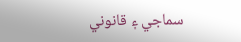سماجي ۽ قانوني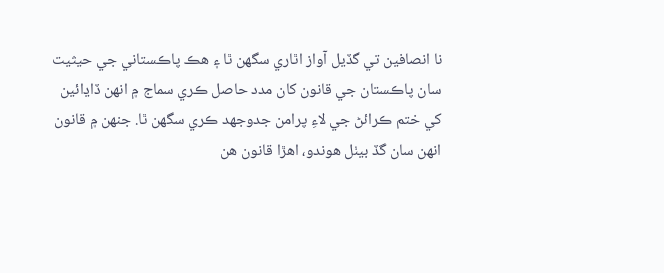نا انصافين تي گڏيل آواز اٿاري سگهن ٿا ۽ هڪ پاڪستاني جي حيثيت سان پاڪستان جي قانون کان مدد حاصل ڪري سماج ۾ انهن ڏاڍائين کي ختم ڪرائڻ جي لاءِ پرامن جدوجهد ڪري سگهن ٿا. جنهن ۾ قانون انهن سان گڏ بيٺل هوندو، اهڙا قانون هن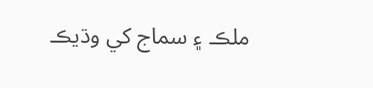ملڪ ۽ سماج کي وڌيڪ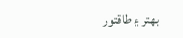بهتر ۽ طاقتور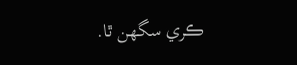ڪري سگهن ٿا.